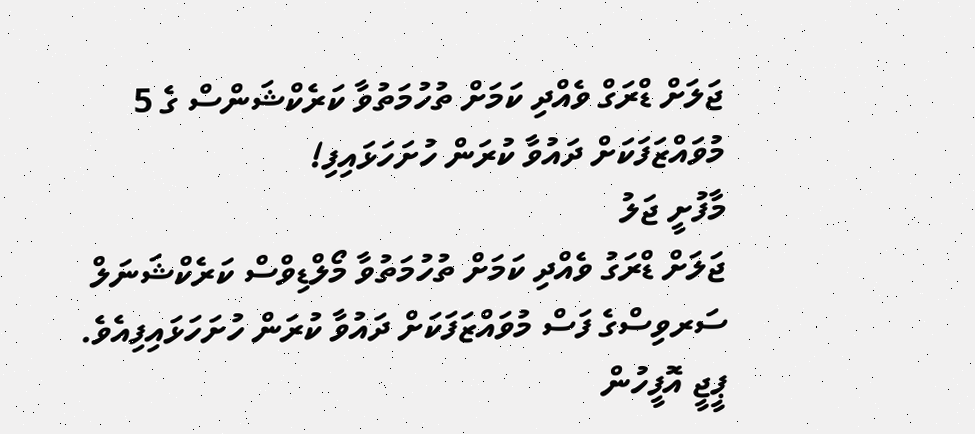ޖަލަށް ޑްރަގް ވެއްދި ކަމަށް ތުހުމަތުވާ ކަރެކްޝަންސް ގެ 5 މުވައްޒަފަކަށް ދައުވާ ކުރަން ހުށަހަޅައިފި!
މާފުށީ ޖަލު
ޖަލަށް ޑްރަގު ވެއްދި ކަމަށް ތުހުމަތުވާ މޯލްޑިވްސް ކަރެކްޝަނަލް ސަރވިސްގެ ފަސް މުވައްޒަފަކަށް ދައުވާ ކުރަން ހުށަހަޅައިފިއެވެ.
ޕީޖީ އޮފީހުން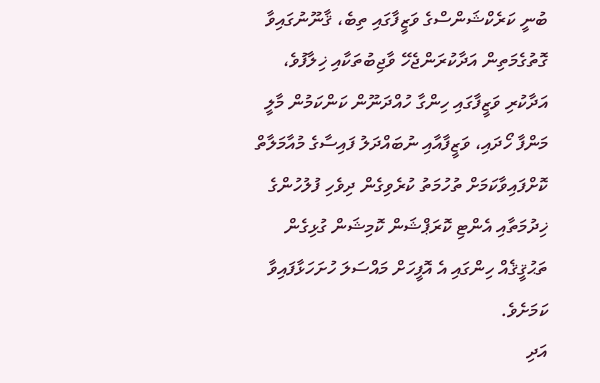ބުނީ ކަރެކްޝަންސްގެ ވަޒީފާގައި ތިބެ، ޤާނޫނުގައިވާ ގޮތުގެމަތިން އަދާކުރަންޖެހޭ ވާޖިބުތަކާއި ޚިލާފުވެ، އަދާކުރި ވަޒީފާގައި ހިންގާ ހުއްދަނޫން ކަންކަމުން މާލީ މަންފާ ހޯދައި، ވަޒީފާއާއި ނުބައްދަލު ފައިސާގެ މުއާމަލާތް ކޮށްފައިވާކަމަށް ތުހުމަތު ކުރެވިގެން ދިވެހި ފުލުހުންގެ ޚިދުމަތާއި އެންޓި ކޮރަޕްޝަން ކޮމިޝަން ގުޅިގެން ތަޙުޤީޤެއް ހިންގައި އެ އޮފީހަށް މައްސަލަ ހުށަހަޅާފައިވާ ކަމަށެވެ.
އަދި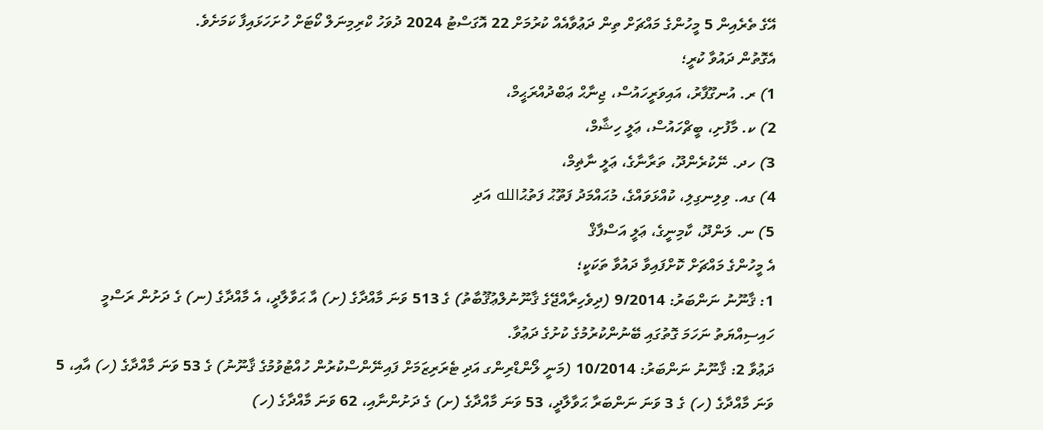އޭގެ ތެރެއިން 5 މީހުންގެ މައްޗަށް ތިން ދަޢުވާއެއް ކުރުމަށް 22 އޮގަސްޓު 2024 ދުވަހު ކްރިމިނަލް ކޯޓަށް ހުށަހަޅައިފާ ކަމަށެވެ.
އެގޮތުން ދައުވާ ކުރީ؛
1) ރ. އުނގޫފާރު، އައިވަރީހައުސް، ޖިނާޙް ޢަބްދުއްރަޙީމް،
2) ކ. މާފުށި، ބީޗްހައުސް، ޢަލީ ހިޝާމް،
3) ހދ. ނޭކުރެންދޫ، ތަރާނާގެ، ޢަލީ ނާޡިމް،
4) ގއ. ވިލިނގިލި، ކުއްޅަވައްގެ، މުޙައްމަދު ފަތޫޙު ފަތުޙުالله އަދި
5) ނ. ލަންދޫ، ކާމިނީގެ، ޢަލީ އަސްފާޤް
އެ މީހުންގެ މައްޗަށް ކޮށްފައިވާ ދައުވާ ތަކަކީ؛
1: ޤާނޫނު ނަންބަރު: 9/2014 (ދިވެހިރާއްޖޭގެ ޤާނޫނުލްޢުޤޫބާތު) ގެ 513 ވަނަ މާއްދާގެ (ށ) އާ ޙަވާލާދީ، އެ މާއްދާގެ (ނ) ގެ ދަށުން ރަސްމީ ހައިސިއްޔަތު ނަހަމަ ގޮތުގައި ބޭނުންކުރުމުގެ ކުށުގެ ދަޢުވާ.
ދަޢުވާ 2: ޤާނޫނު ނަންބަރު: 10/2014 (މަނީ ލޯންޑްރިންގ އަދި ޓެރަރިޒަމަށް ފައިނޭންސްކުރުން ހުއްޓުވުމުގެ ޤާނޫނު) ގެ 53 ވަނަ މާއްދާގެ (ހ) އާއި، 5 ވަނަ މާއްދާގެ (ހ) ގެ 3 ވަނަ ނަންބަރާ ޙަވާލާދީ، 53 ވަނަ މާއްދާގެ (ށ) ގެ ދަށުންނާއި، 62 ވަނަ މާއްދާގެ (ހ)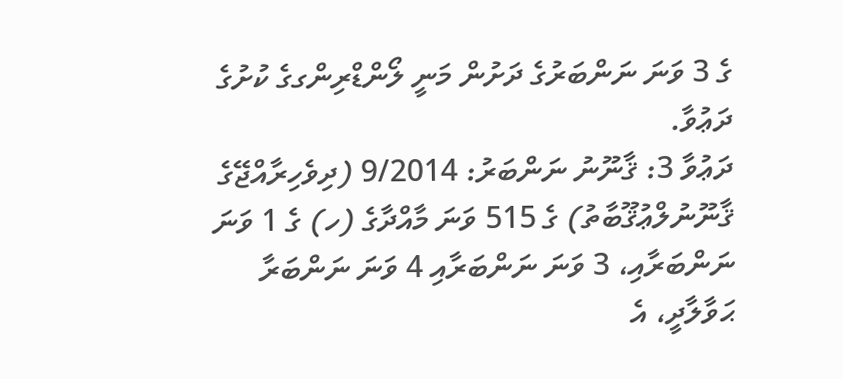ގެ 3 ވަނަ ނަންބަރުގެ ދަށުން މަނީ ލޯންޑްރިންގގެ ކުށުގެ ދަޢުވާ.
ދަޢުވާ 3: ޤާނޫނު ނަންބަރު: 9/2014 (ދިވެހިރާއްޖޭގެ ޤާނޫނުލްޢުޤޫބާތު) ގެ 515 ވަނަ މާއްދާގެ (ހ) ގެ 1 ވަނަ ނަންބަރާއި، 3 ވަނަ ނަންބަރާއި 4 ވަނަ ނަންބަރާ ޙަވާލާދީ، އެ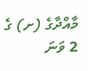މާއްދާގެ (ށ) ގެ 2 ވަނަ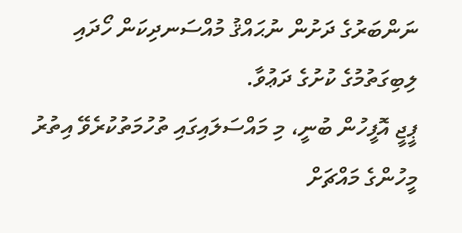ނަންބަރުގެ ދަށުން ނުޙައްޤު މުއްސަނދިކަން ހޯދައި ލިބިގަތުމުގެ ކުށުގެ ދަޢުވާ.
ޕީޖީ އޮފީހުން ބުނީ، މި މައްސަލައިގައި ތުހުމަތުކުރެވޭ އިތުރު މީހުންގެ މައްޗަށް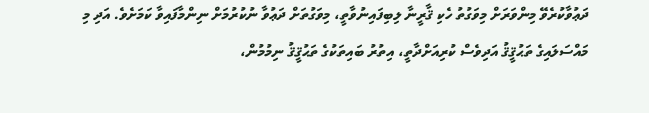ދަޢުވާކުރެވޭ މިންވަރަށް މިވަގުތު ހެކި ޤާރީނާ ލިބިފައިނުވާތީ، މިވަގުތަށް ދަޢުވާ ނުކުރުމަށް ނިންމާފައިވާ ކަމަށެވެ. އަދި މި މައްސަލައިގެ ތަޙުޤީޤު އަދިވެސް ކުރިއަށްދާތީ، އިތުރު ބައިތަކުގެ ތަޙުޤީޤު ނިމުމުން،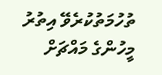ތުހުމަތުކުރެވޭ އިތުރު މީހުންގެ މައްޗަށް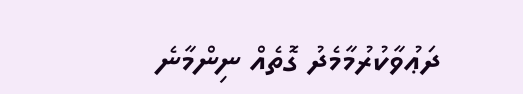ދަޢުވާކުރުމާމެދު ގޮތެއް ނިންމާނެ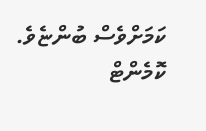ކަމަށްވެސް ބުންޏެވެ.
ކޮމެންޓް